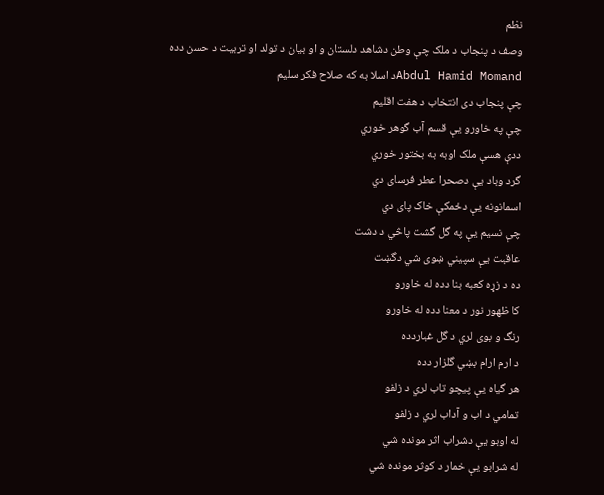نظم
وصف د پنجاب د ملک چې وطن دشاهد دلستان و او بيان د تولد او تربيت د حسن دده
Abdul Hamid Momandد اسلا به که صلاح فکر سليم
چې پنجاب دی انتخاب د هفت اقليم
چې په خاورو يې قسم آب گوهر خوري
ددې هسې ملک اوبه به بختور خوري
گرد وباد يې دصحرا عطر فرسای دي
اسمانونه يې دځمکې خاک پای دي
چې نسيم يې په گل گشت پاڅي د دشت
عاقبت يې سپيني ښوی شي دگښت
ده د زړه کعبه بنا دده له خاورو
کا ظهور نور د معنا دده له خاورو
رنگ و بوی لري د گل غباردده
د ارم ارام بښي گلزار دده
هر گياه يې پيچو تاب لري د زلفو
تمامي د اب و آداب لري د زلفو
له اوبو يې دشراب اثر مونده شي
له شرابو يې خمار د کوثر مونده شي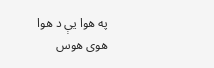په هوا يې د هوا هوی هوس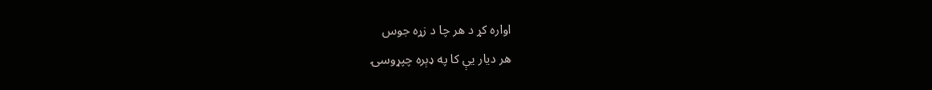اواره کړ د هر چا د زړه جوس
هر ديار يې کا په ډېره چپړوسۍ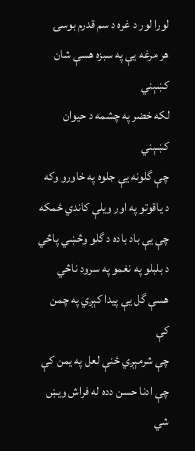لورا لور د غره د سم قدرم بوسۍ
هر مرغه يې په سبزه هسې شان کښېني
لکه خضر په چشمه د حيوان کښېني
چې گلونه يې جلوه په خاورو وکه
د ياقوتو په اور ويلې کاندي ځمکه
چې يې باد باده د گلو وڅښي پاڅي
د بلبلو په نغمو په سرود ناڅي
هسې گل يې پيدا کېږي په چمن کې
چې شرمېږي ځنې لعل په يمن کې
چې ادنا حسن دده له فراش ويښ شي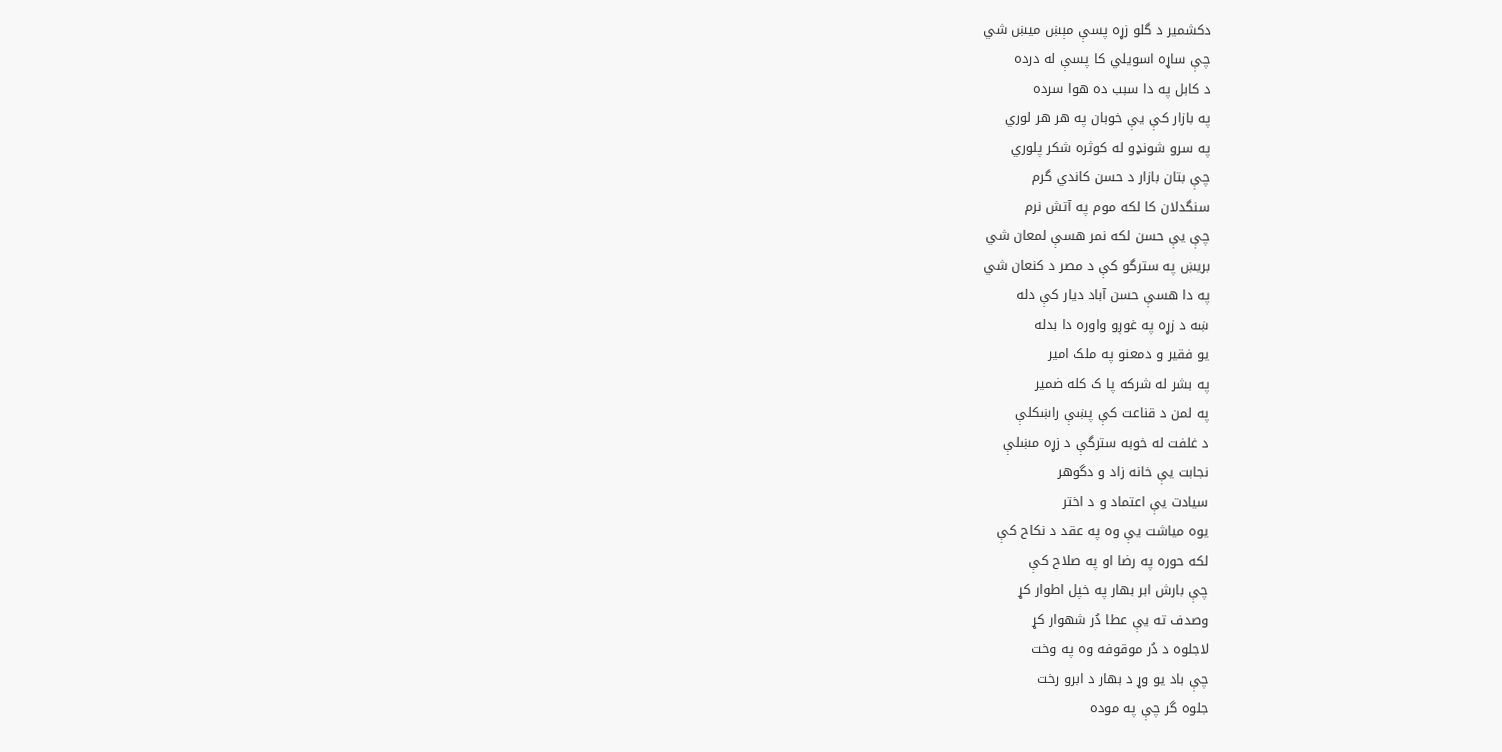دکشمير د گلو زړه پسې مېښ ميښ شي
چې ساړه اسويلي کا پسې له درده
د کابل په دا سبب ده هوا سرده
په بازار کې يې خوبان په هر هر لوري
په سرو شونډو له کوثره شکر پلوري
چې بتان بازار د حسن کاندي گرم
سنگدلان کا لکه موم په آتش نرم
چې يې حسن لکه نمر هسې لمعان شي
بريښ په سترگو کې د مصر د کنعان شي
په دا هسې حسن آباد ديار کې دله
ښه د زړه په غوږو واوره دا بدله
يو فقير و دمعنو په ملک امير
په بشر له شرکه پا ک کله ضمير
په لمن د قناعت کې پښې راښکلې
د غلفت له خوبه سترگې د زړه مښلې
نجابت يې خانه زاد و دگوهر
سيادت يې اعتماد و د اختر
يوه مياشت يې وه په عقد د نکاح کې
لکه حوره په رضا او په صلاح کې
چې بارش ابر بهار په خپل اطوار کړ
وصدف ته يې عطا دُر شهوار کړ
لاجلوه د دُر موقوفه وه په وخت
چې باد يو وړ د بهار د ابرو رخت
جلوه گر چې په موده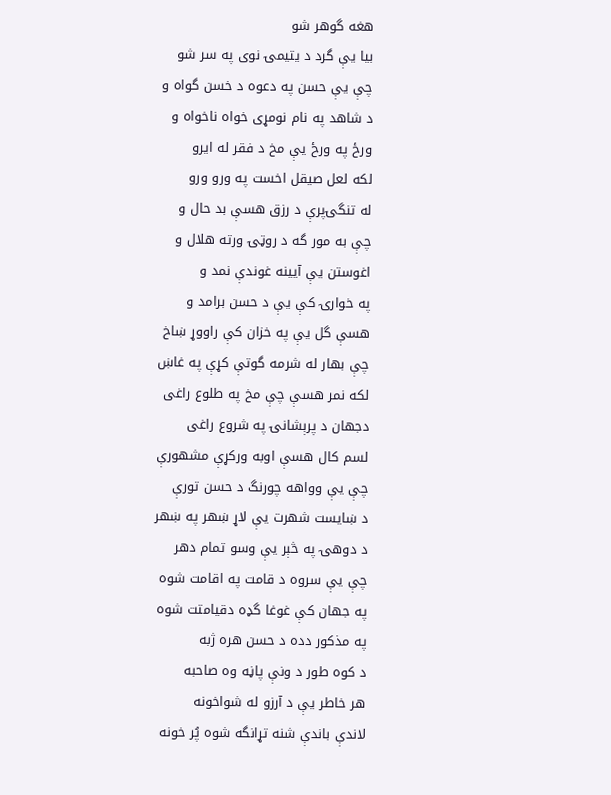هغه گوهر شو
بيا يې گرد د يتيمۍ نوی په سر شو
چې يې حسن په دعوه د خسن گواه و
د شاهد په نام نومړی خواه ناخواه و
ورځ په ورځ يې مخ د فقر له ايرو
لکه لعل صيقل اخست په ورو ورو
له تنگۍپرې د رزق هسې بد حال و
چې به مور گه د روټۍ ورته هلال و
اغوستن يې آيينه غوندې نمد و
په خوارۍ کې يې د حسن برامد و
هسې گل يې په خزان کې راووړ ښاخ
چې بهار له شرمه گوتې کړې په غاښ
لکه نمر هسې چې مخ په طلوع راغی
دجهان د پرېشانۍ په شروع راغی
لسم کال هسې اوبه ورکړې مشهورې
چې يې وواهه چورنگ د حسن تورې
د ښايست شهرت يې لاړ ښهر په ښهر
د دوهۍ په څېر يې وسو تمام دهر
چې يې سروه د قامت په اقامت شوه
په جهان کې غوغا گډه دقيامتت شوه
په مذکور دده د حسن هره ژبه
د کوه طور د ونې پاڼه وه صاحبه
هر خاطر يې د آرزو له شواخونه
لاندې باندې شنه تړانگه شوه پُر خونه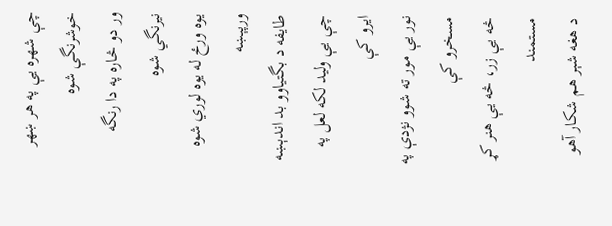چې شهره يې په هر ښهر خوشرنگې شوه
ور دو څاره په دا رنگه نيرنگي شوه
يوه ورځ له يوه لوري شوه ورپېښه
طايفه د بگتياوو بد اندېښه
چې يې وليد لکه لعل په ايرو کې
نور يې مور ته شوو نژدې په مسخرو کې
څه يې زر، څه يې هنر کړ مستمند
د هغه شېر هم شکار آهو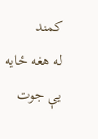کمند
له هغه ځايه يې جوت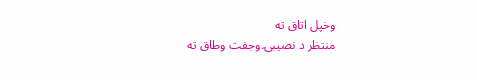وخپل اتاق ته
منتظر د نصيبۍ وجفت وطاق ته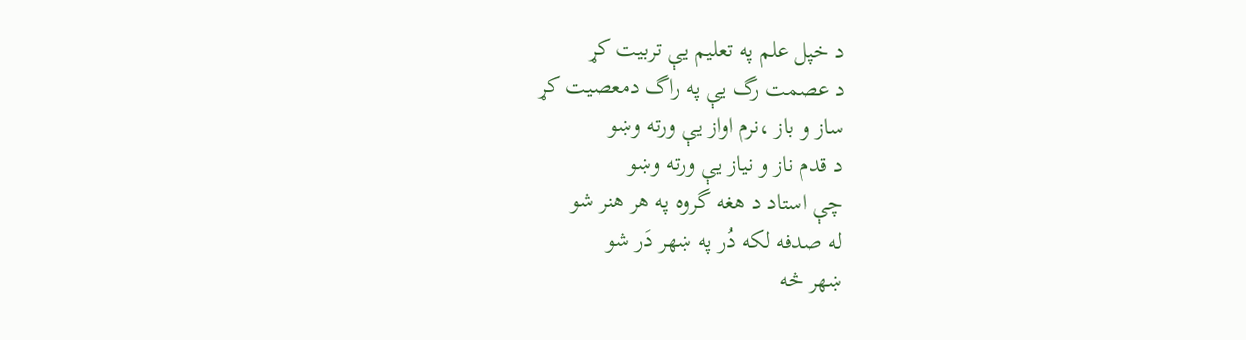د خپل علم په تعليم يې تربيت کړ
د عصمت رگ يې په راگ دمعصيت کړ
ساز و باز ،نرم اواز يې ورته وښو
د قدم ناز و نياز يې ورته وښو
چې استاد د هغه گروه په هر هنر شو
له صدفه لکه دُر په ښهر دَر شو
ښهر څه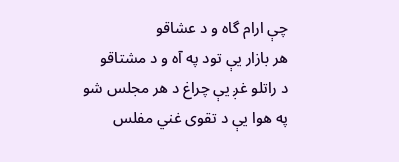چې ارام گاه و د عشاقو
هر بازار يې تود په آه و د مشتاقو
د راتلو غږ يې چراغ د هر مجلس شو
په هوا يې د تقوی غني مفلس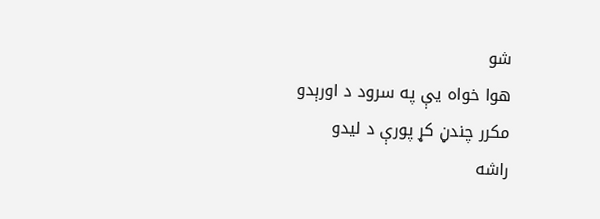شو
هوا خواه يې په سرود د اورېدو
مکرر چندڼ کړ پورې د ليدو
راشه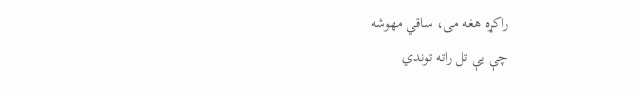راکړه هغه می، ساقي مهوشه
چې يې تل راته توندي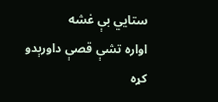ستايي بې غشه
اواره تشې قصې داورېدو کړه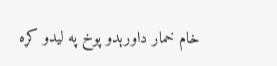خام خمار داورېدو پوخ په ليدو کړه